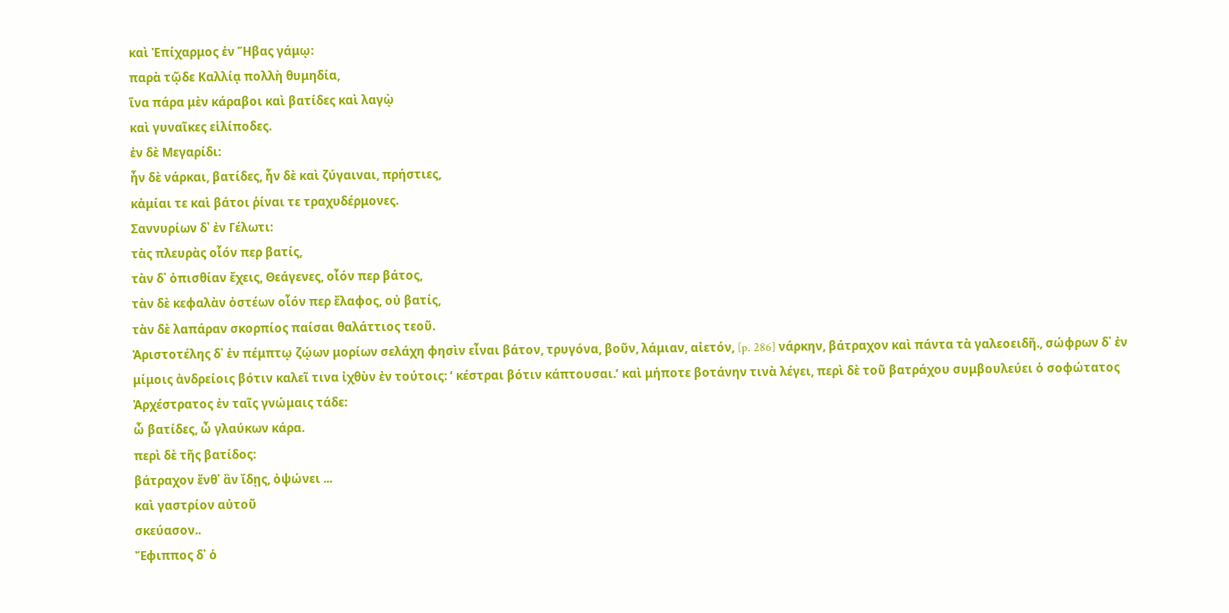καὶ Ἐπίχαρμος ἐν Ἥβας γάμῳ:
παρὰ τῷδε Καλλίᾳ πολλὴ θυμηδία,
ἵνα πάρα μὲν κάραβοι καὶ βατίδες καὶ λαγῲ
καὶ γυναῖκες εἱλίποδες.
ἐν δὲ Μεγαρίδι:
ἦν δὲ νάρκαι, βατίδες, ἦν δὲ καὶ ζύγαιναι, πρήστιες,
κἀμίαι τε καὶ βάτοι ῥίναι τε τραχυδέρμονες.
Σαννυρίων δ᾽ ἐν Γέλωτι:
τὰς πλευρὰς οἷόν περ βατίς,
τὰν δ᾽ ὀπισθίαν ἔχεις, Θεάγενες, οἷόν περ βάτος,
τὰν δὲ κεφαλὰν ὀστέων οἷόν περ ἔλαφος, οὐ βατίς,
τὰν δὲ λαπάραν σκορπίος παίσαι θαλάττιος τεοῦ.
Ἀριστοτέλης δ᾽ ἐν πέμπτῳ ζῴων μορίων σελάχη φησὶν εἶναι βάτον, τρυγόνα, βοῦν, λάμιαν, αἰετόν, [p. 286] νάρκην, βάτραχον καὶ πάντα τὰ γαλεοειδῆ., σώφρων δ᾽ ἐν μίμοις ἀνδρείοις βότιν καλεῖ τινα ἰχθὺν ἐν τούτοις: ‘ κέστραι βότιν κάπτουσαι.’ καὶ μήποτε βοτάνην τινὰ λέγει, περὶ δὲ τοῦ βατράχου συμβουλεύει ὁ σοφώτατος Ἀρχέστρατος ἐν ταῖς γνώμαις τάδε:
ὦ βατίδες, ὦ γλαύκων κάρα.
περὶ δὲ τῆς βατίδος:
βάτραχον ἔνθ᾽ ἂν ἴδῃς, ὀψώνει ...
καὶ γαστρίον αὐτοῦ
σκεύασον..
Ἔφιππος δ᾽ ὁ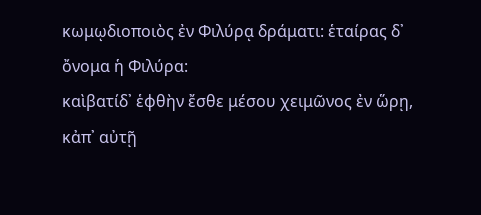κωμῳδιοποιὸς ἐν Φιλύρᾳ δράματι: ἑταίρας δ᾽ ὄνομα ἡ Φιλύρα:
καὶβατίδ᾽ ἑφθὴν ἔσθε μέσου χειμῶνος ἐν ὥρῃ,
κἀπ᾽ αὐτῇ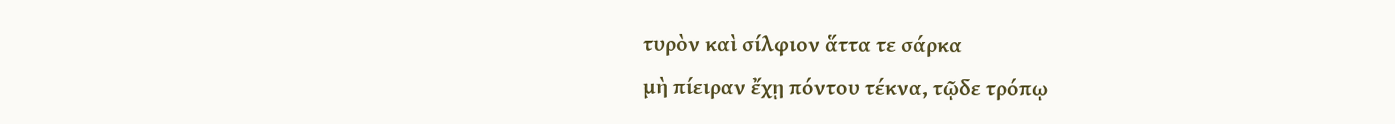τυρὸν καὶ σίλφιον ἅττα τε σάρκα
μὴ πίειραν ἔχῃ πόντου τέκνα, τῷδε τρόπῳ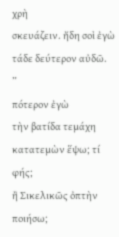χρὴ
σκευάζειν. ἤδη σοὶ ἐγὼ τάδε δεύτερον αὐδῶ.
”
πότερον ἐγὼ
τὴν βατίδα τεμάχη κατατεμὼν ἕψω; τί φής;
ἢ Σικελικῶς ὀπτὴν ποιήσω;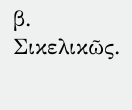β. Σικελικῶς.